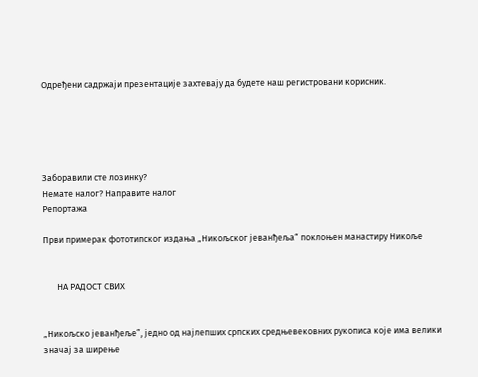Одређени садржаји презентације захтевају да будете наш регистровани корисник.





Заборавили сте лозинку?
Немате налог? Направите налог
Репортажа

Први примерак фототипског издања „Никољског јеванђеља“ поклоњен манастиру Никоље


       НА РАДОСТ СВИХ


„Никољско јеванђеље”, једно од најлепших српских средњевековних рукописа које има велики значај за ширење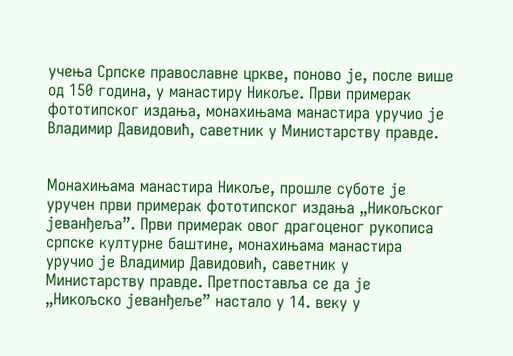учења Српске православне цркве, поново је, после више од 150 година, у манастиру Никоље. Први примерак фототипског издања, монахињама манастира уручио је Владимир Давидовић, саветник у Министарству правде.


Монахињама манастира Никоље, прошле суботе је уручен први примерак фототипског издања „Никољског јеванђеља”. Први примерак овог драгоценог рукописа српске културне баштине, монахињама манастира уручио је Владимир Давидовић, саветник у Министарству правде. Претпоставља се да је „Никољско јеванђеље” настало у 14. веку у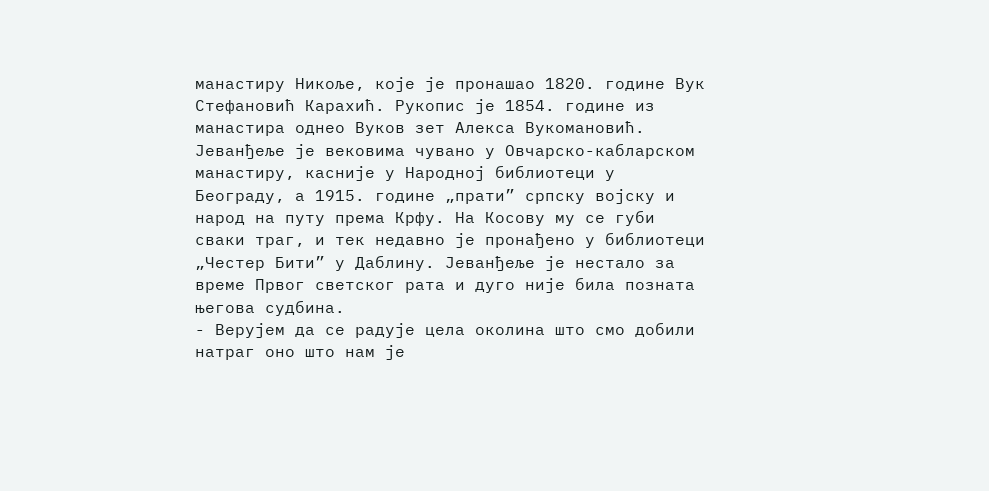манастиру Никоље, које је пронашао 1820. године Вук Стефановић Караxић. Рукопис је 1854. године из манастира однео Вуков зет Алекса Вукомановић. Јеванђеље је вековима чувано у Овчарско-кабларском манастиру, касније у Народној библиотеци у Београду, а 1915. године „прати” српску војску и народ на путу према Крфу. На Косову му се губи сваки траг, и тек недавно је пронађено у библиотеци „Честер Бити” у Даблину. Јеванђеље је нестало за време Првог светског рата и дуго није била позната његова судбина.
- Верујем да се радује цела околина што смо добили натраг оно што нам је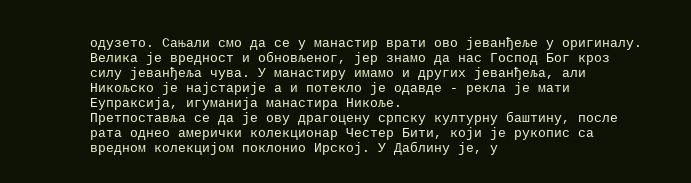одузето. Сањали смо да се у манастир врати ово јеванђеље у оригиналу. Велика је вредност и обновљеног, јер знамо да нас Господ Бог кроз силу јеванђеља чува. У манастиру имамо и других јеванђеља, али Никољско је најстарије а и потекло је одавде - рекла је мати Еупраксија, игуманија манастира Никоље.
Претпоставља се да је ову драгоцену српску културну баштину, после рата однео амерички колекционар Честер Бити, који је рукопис са вредном колекцијом поклонио Ирској. У Даблину је, у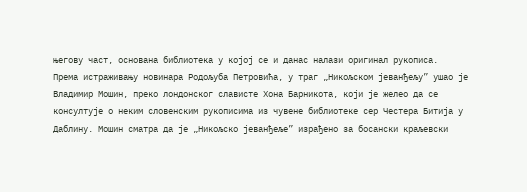његову част, основана библиотека у којој се и данас налази оригинал рукописа.
Према истраживању новинара Родољуба Петровића, у траг „Никољском јеванђељу” ушао је Владимир Мошин, преко лондонског слависте Xона Барникота, који је желео да се консултује о неким словенским рукописима из чувене библиотеке сер Честера Битија у Даблину. Мошин сматра да је „Никољско јеванђеље” израђено за босански краљевски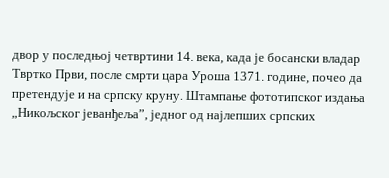двор у последњој четвртини 14. века, када је босански владар Твртко Први, после смрти цара Уроша 1371. године, почео да претендује и на српску круну. Штампање фототипског издања „Никољског јеванђеља”, једног од најлепших српских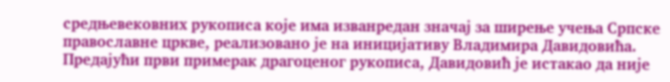средњевековних рукописа које има изванредан значај за ширење учења Српске православне цркве, реализовано је на иницијативу Владимира Давидовића. Предајући први примерак драгоценог рукописа, Давидовић је истакао да није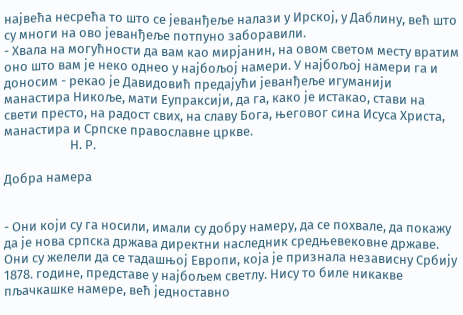највећа несрећа то што се јеванђеље налази у Ирској, у Даблину, већ што су многи на ово јеванђеље потпуно заборавили.
- Хвала на могућности да вам као мирјанин, на овом светом месту вратим  оно што вам је неко однео у најбољој намери. У најбољој намери га и доносим - рекао је Давидовић предајући јеванђеље игуманији манастира Никоље, мати Еупраксији, да га, како је истакао, стави на свети престо, на радост свих, на славу Бога, његовог сина Исуса Христа, манастира и Српске православне цркве.
                      Н. Р.

Добра намера


- Они који су га носили, имали су добру намеру, да се похвале, да покажу да је нова српска држава директни наследник средњевековне државе. Они су желели да се тадашњој Европи, која је признала независну Србију 1878. године, представе у најбољем светлу. Нису то биле никакве пљачкашке намере, већ једноставно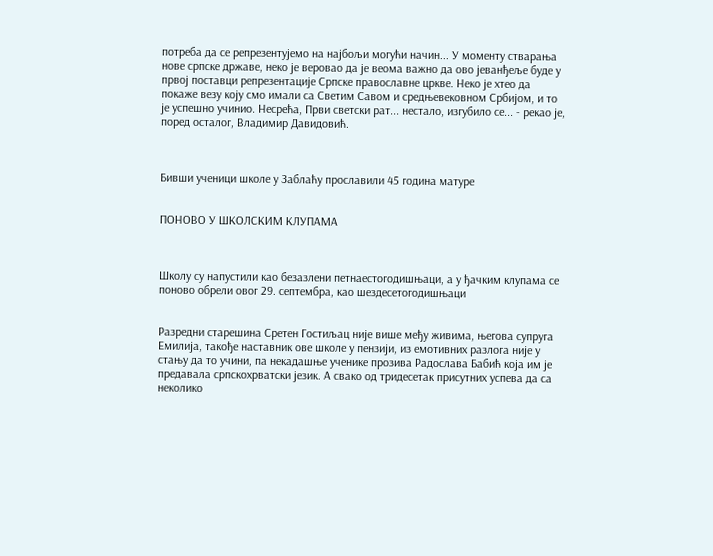потреба да се репрезентујемо на најбољи могући начин... У моменту стварања нове српске државе, неко је веровао да је веома важно да ово јеванђеље буде у првој поставци репрезентације Српске православне цркве. Неко је хтео да покаже везу коју смо имали са Светим Савом и средњевековном Србијом, и то је успешно учинио. Несрећа, Први светски рат... нестало, изгубило се... - рекао је, поред осталог, Владимир Давидовић.



Бивши ученици школе у Заблаћу прославили 45 година матуре


ПОНОВО У ШКОЛСКИМ КЛУПАМА



Школу су напустили као безазлени петнаестогодишњаци, а у ђачким клупама се поново обрели овог 29. септембра, као шездесетогодишњаци


Разредни старешина Сретен Гостиљац није више међу живима, његова супруга Емилија, такође наставник ове школе у пензији, из емотивних разлога није у стању да то учини, па некадашње ученике прозива Радослава Бабић која им је предавала српскохрватски језик. А свако од тридесетак присутних успева да са неколико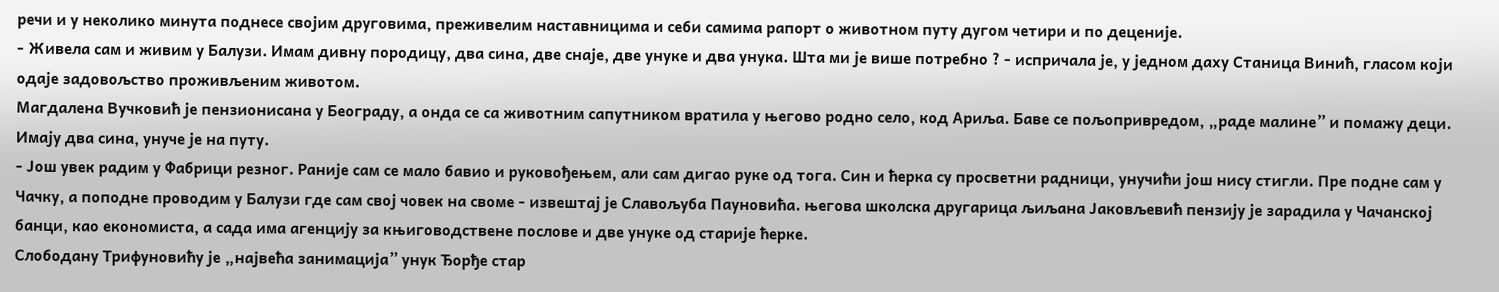речи и у неколико минута поднесе својим друговима, преживелим наставницима и себи самима рапорт о животном путу дугом четири и по деценије.
- Живела сам и живим у Балузи. Имам дивну породицу, два сина, две снаје, две унуке и два унука. Шта ми је више потребно ? - испричала је, у једном даху Станица Винић, гласом који одаје задовољство проживљеним животом.
Магдалена Вучковић је пензионисана у Београду, а онда се са животним сапутником вратила у његово родно село, код Ариља. Баве се пољопривредом, „раде малине” и помажу деци. Имају два сина, унуче је на путу.
- Још увек радим у Фабрици резног. Раније сам се мало бавио и руковођењем, али сам дигао руке од тога. Син и ћерка су просветни радници, унучићи још нису стигли. Пре подне сам у Чачку, а поподне проводим у Балузи где сам свој човек на своме - извештај је Славољуба Пауновића. његова школска другарица љиљана Јаковљевић пензију је зарадила у Чачанској банци, као економиста, а сада има агенцију за књиговодствене послове и две унуке од старије ћерке.
Слободану Трифуновићу је „највећа занимација” унук Ђорђе стар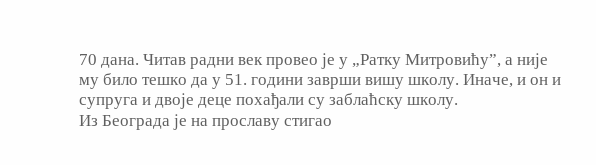70 дана. Читав радни век провео је у „Ратку Митровићу”, а није му било тешко да у 51. години заврши вишу школу. Иначе, и он и супруга и двоје деце похађали су заблаћску школу.
Из Београда је на прославу стигао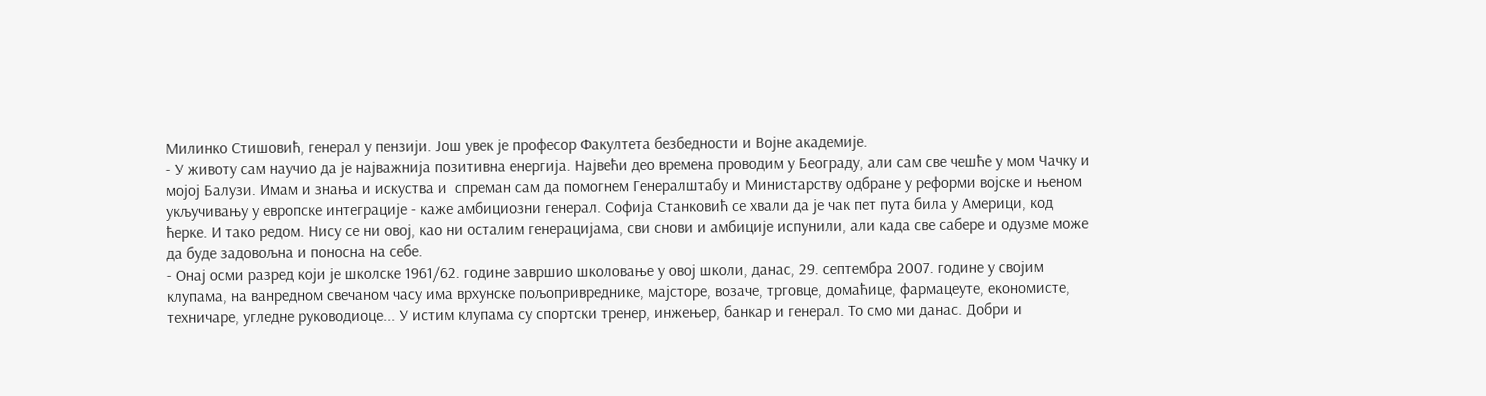Милинко Стишовић, генерал у пензији. Још увек је професор Факултета безбедности и Војне академије.
- У животу сам научио да је најважнија позитивна енергија. Највећи део времена проводим у Београду, али сам све чешће у мом Чачку и мојој Балузи. Имам и знања и искуства и  спреман сам да помогнем Генералштабу и Министарству одбране у реформи војске и њеном укључивању у европске интеграције - каже амбициозни генерал. Софија Станковић се хвали да је чак пет пута била у Америци, код ћерке. И тако редом. Нису се ни овој, као ни осталим генерацијама, сви снови и амбиције испунили, али када све сабере и одузме може да буде задовољна и поносна на себе.
- Онај осми разред који је школске 1961/62. године завршио школовање у овој школи, данас, 29. септембра 2007. године у својим клупама, на ванредном свечаном часу има врхунске пољопривреднике, мајсторе, возаче, трговце, домаћице, фармацеуте, економисте, техничаре, угледне руководиоце... У истим клупама су спортски тренер, инжењер, банкар и генерал. То смо ми данас. Добри и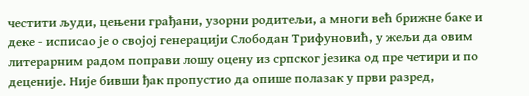честити људи, цењени грађани, узорни родитељи, а многи већ брижне баке и деке - исписао је о својој генерацији Слободан Трифуновић, у жељи да овим  литерарним радом поправи лошу оцену из српског језика од пре четири и по деценије. Није бивши ђак пропустио да опише полазак у први разред,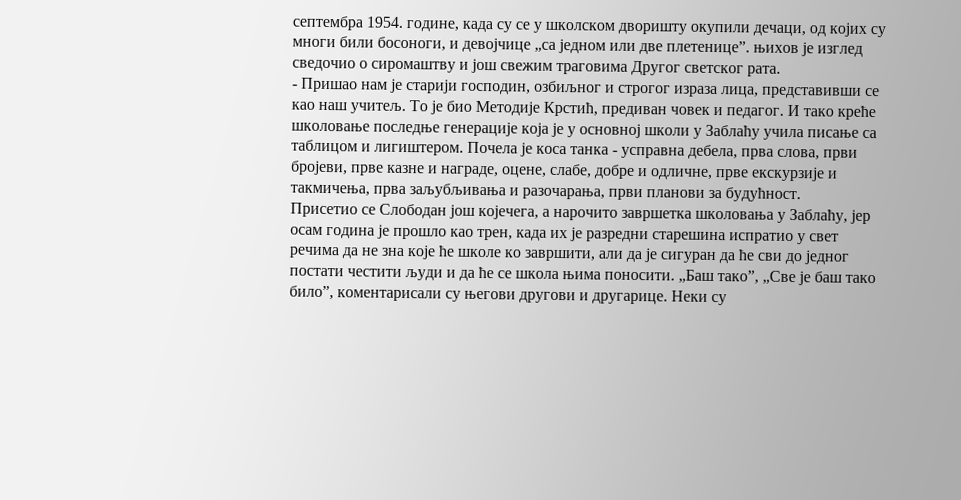септембра 1954. године, када су се у школском дворишту окупили дечаци, од којих су многи били босоноги, и девојчице „са једном или две плетенице”. њихов је изглед сведочио о сиромаштву и још свежим траговима Другог светског рата.
- Пришао нам је старији господин, озбиљног и строгог израза лица, представивши се као наш учитељ. То је био Методије Крстић, предиван човек и педагог. И тако креће школовање последње генерације која је у основној школи у Заблаћу учила писање са таблицом и лигиштером. Почела је коса танка - усправна дебела, прва слова, први бројеви, прве казне и награде, оцене, слабе, добре и одличне, прве екскурзије и такмичења, прва заљубљивања и разочарања, први планови за будућност.
Присетио се Слободан још којечега, а нарочито завршетка школовања у Заблаћу, јер осам година је прошло као трен, када их је разредни старешина испратио у свет речима да не зна које ће школе ко завршити, али да је сигуран да ће сви до једног постати честити људи и да ће се школа њима поносити. „Баш тако”, „Све је баш тако било”, коментарисали су његови другови и другарице. Неки су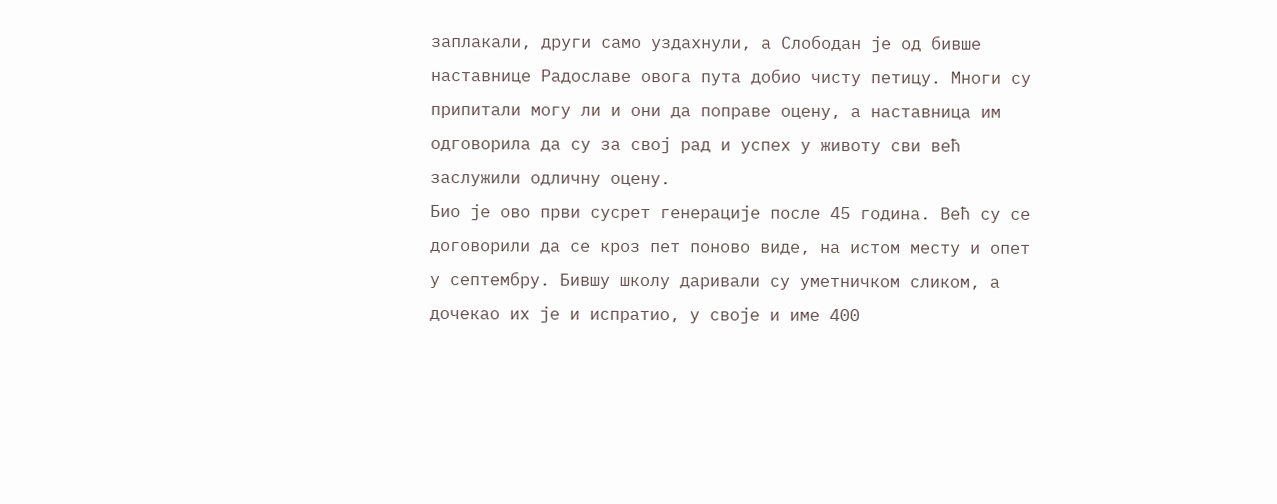заплакали, други само уздахнули, а Слободан је од бивше наставнице Радославе овога пута добио чисту петицу. Многи су припитали могу ли и они да поправе оцену, а наставница им одговорила да су за свој рад и успех у животу сви већ заслужили одличну оцену.
Био је ово први сусрет генерације после 45 година. Већ су се договорили да се кроз пет поново виде, на истом месту и опет у септембру. Бившу школу даривали су уметничком сликом, а дочекао их је и испратио, у своје и име 400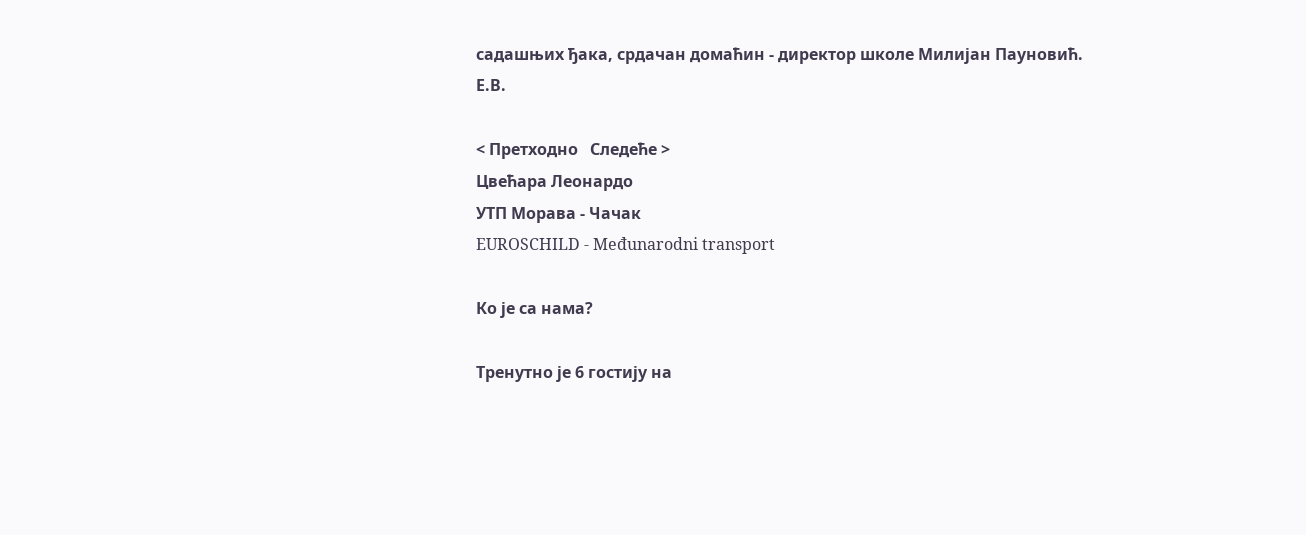садашњих ђака, срдачан домаћин - директор школе Милијан Пауновић.                                     Е.В.

< Претходно   Следеће >
Цвећара Леонардо
УТП Морава - Чачак
EUROSCHILD - Međunarodni transport

Ко је са нама?

Тренутно је 6 гостију на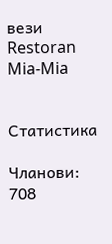вези
Restoran Mia-Mia


Статистика

Чланови: 708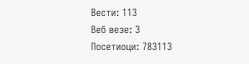Вести: 113
Веб везе: 3
Посетиоци: 783113